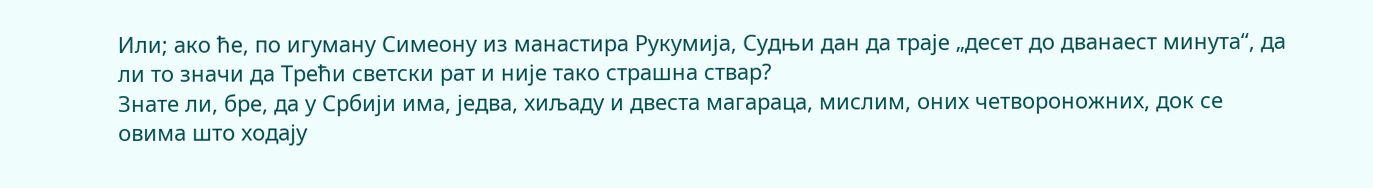Или; ако ће, по игуману Симеону из манастира Рукумија, Судњи дан да траје „десет до дванаест минута“, да ли то значи да Трећи светски рат и није тако страшна ствар?
Знате ли, бре, да у Србији има, једва, хиљаду и двеста магараца, мислим, оних четвороножних, док се овима што ходају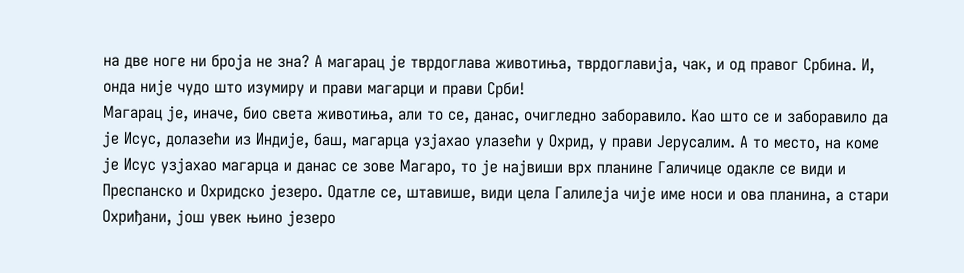на две ноге ни броја не зна? А магарац је тврдоглава животиња, тврдоглавија, чак, и од правог Србина. И, онда није чудо што изумиру и прави магарци и прави Срби!
Магарац је, иначе, био света животиња, али то се, данас, очигледно заборавило. Као што се и заборавило да је Исус, долазећи из Индије, баш, магарца узјахао улазећи у Охрид, у прави Јерусалим. А то место, на коме је Исус узјахао магарца и данас се зове Магаро, то је највиши врх планине Галичице одакле се види и Преспанско и Охридско језеро. Одатле се, штавише, види цела Галилеја чије име носи и ова планина, а стари Охриђани, још увек њино језеро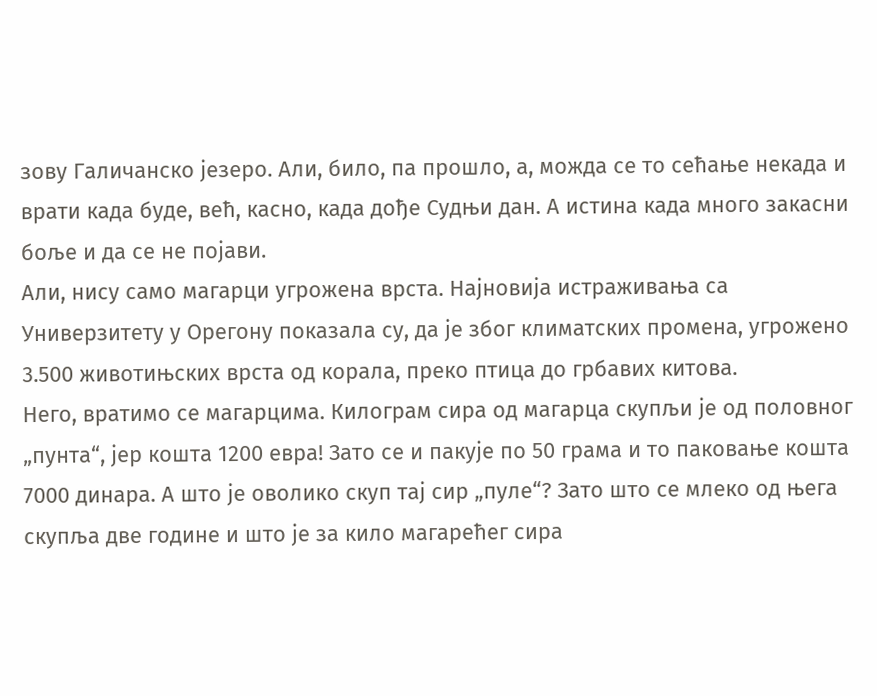зову Галичанско језеро. Али, било, па прошло, а, можда се то сећање некада и врати када буде, већ, касно, када дође Судњи дан. А истина када много закасни боље и да се не појави.
Али, нису само магарци угрожена врста. Најновија истраживања са Универзитету у Орегону показала су, да је због климатских промена, угрожено 3.500 животињских врста од корала, преко птица до грбавих китова.
Него, вратимо се магарцима. Килограм сира од магарца скупљи је од половног „пунта“, јер кошта 1200 евра! Зато се и пакује по 50 грама и то паковање кошта 7000 динара. А што је оволико скуп тај сир „пуле“? Зато што се млеко од њега скупља две године и што је за кило магарећег сира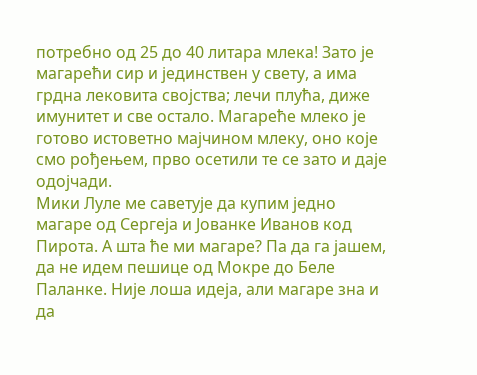потребно од 25 до 40 литара млека! Зато је магарећи сир и јединствен у свету, а има грдна лековита својства; лечи плућа, диже имунитет и све остало. Магареће млеко је готово истоветно мајчином млеку, оно које смо рођењем, прво осетили те се зато и даје одојчади.
Мики Луле ме саветује да купим једно магаре од Сергеја и Јованке Иванов код Пирота. А шта ће ми магаре? Па да га јашем, да не идем пешице од Мокре до Беле Паланке. Није лоша идеја, али магаре зна и да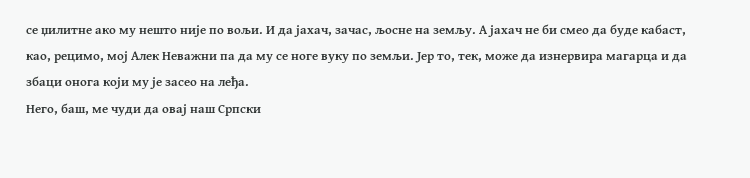се џилитне ако му нешто није по вољи. И да јахач, зачас, љосне на земљу. А јахач не би смео да буде кабаст, као, рецимо, мој Алек Неважни па да му се ноге вуку по земљи. Јер то, тек, може да изнервира магарца и да збаци онога који му је засео на леђа.
Него, баш, ме чуди да овај наш Српски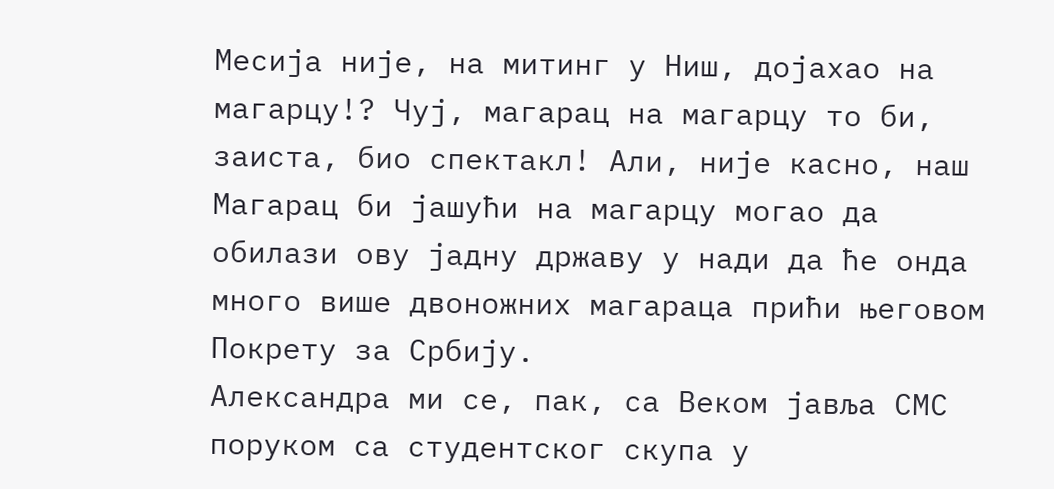Месија није, на митинг у Ниш, дојахао на магарцу!? Чуј, магарац на магарцу то би, заиста, био спектакл! Али, није касно, наш Магарац би јашући на магарцу могао да обилази ову јадну државу у нади да ће онда много више двоножних магараца прићи његовом Покрету за Србију.
Александра ми се, пак, са Веком јавља СМС поруком са студентског скупа у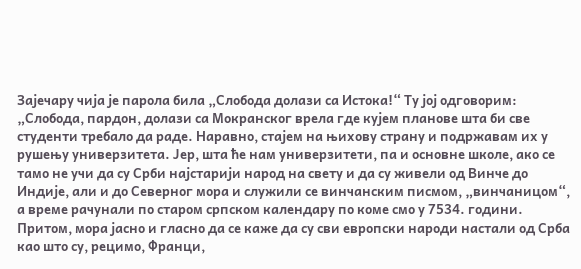Зајечару чија је парола била „Слобода долази са Истока!“ Ту јој одговорим: „Слобода, пардон, долази са Мокранског врела где кујем планове шта би све студенти требало да раде. Наравно, стајем на њихову страну и подржавам их у рушењу универзитета. Јер, шта ће нам универзитети, па и основне школе, ако се тамо не учи да су Срби најстарији народ на свету и да су живели од Винче до Индије, али и до Северног мора и служили се винчанским писмом, „винчаницом“, а време рачунали по старом српском календару по коме смо у 7534. години. Притом, мора јасно и гласно да се каже да су сви европски народи настали од Срба као што су, рецимо, Франци,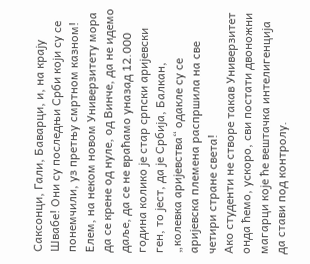Саксонци, Гали, Баварци, и, на крају Швабе! Они су последњи Срби који су се понемчили, уз претњу смртном казном!
Елем, на неком новом Универзитету мора да се крене од нуле, од Винче, да не идемо даље, да се не враћамо уназад 12.000 година колико је стар српски аријевски ген, то јест, да је Србија, Балкан, „колевка аријевства“ одакле су се аријевска племена распршила на све четири стране света!
Ако студенти не створе такав Универзитет онда ћемо, ускоро, сви постати двоножни магарци које ће вештачка интелигенција да стави под контролу.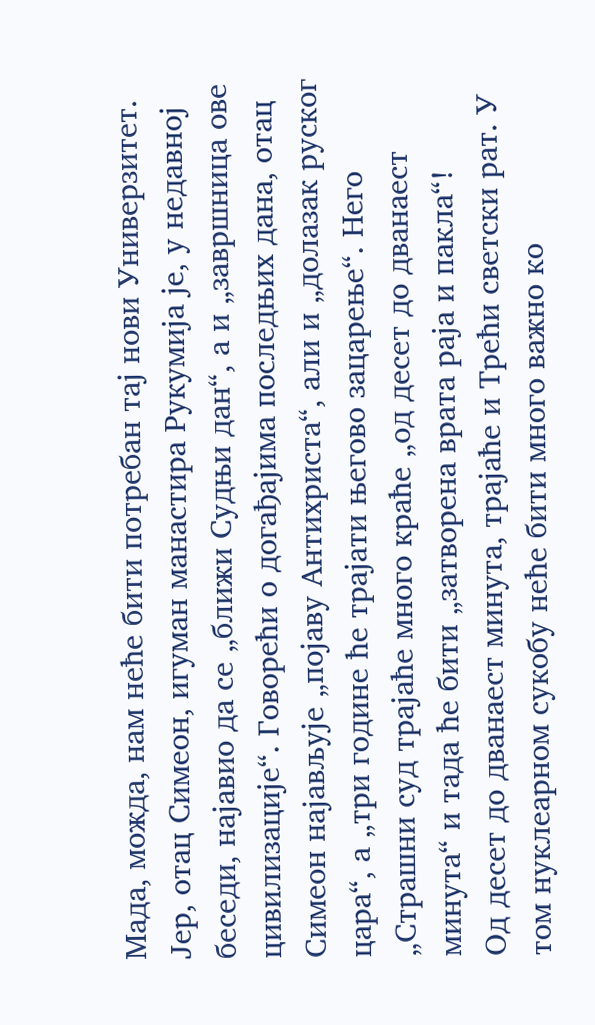Мада, можда, нам неће бити потребан тај нови Универзитет. Јер, отац Симеон, игуман манастира Рукумија је, у недавној беседи, најавио да се „ближи Судњи дан“, а и „завршница ове цивилизације“. Говорећи о догађајима последњих дана, отац Симеон најављује „појаву Антихриста“, али и „долазак руског цара“, а „три године ће трајати његово зацарење“. Него „Страшни суд трајаће много краће „од десет до дванаест минута“ и тада ће бити „затворена врата раја и пакла“!
Од десет до дванаест минута, трајаће и Трећи светски рат. У том нуклеарном сукобу неће бити много важно ко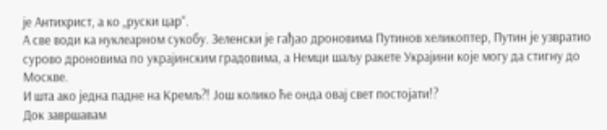је Антихрист, а ко „руски цар“.
А све води ка нуклеарном сукобу. Зеленски је гађао дроновима Путинов хеликоптер, Путин је узвратио сурово дроновима по украјинским градовима, а Немци шаљу ракете Украјини које могу да стигну до Москве.
И шта ако једна падне на Кремљ?! Још колико ће онда овај свет постојати!?
Док завршавам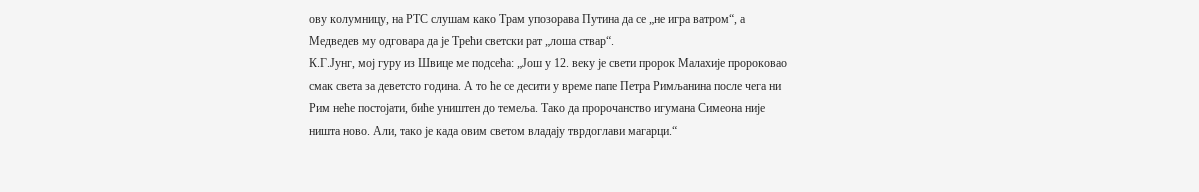ову колумницу, на РТС слушам како Трам упозорава Путина да се „не игра ватром“, а Медведев му одговара да је Трећи светски рат „лоша ствар“.
К.Г.Јунг, мој гуру из Швице ме подсећа: „Још у 12. веку је свети пророк Малахије пророковао смак света за деветсто година. А то ће се десити у време папе Петра Римљанина после чега ни Рим неће постојати, биће уништен до темеља. Тако да пророчанство игумана Симеона није ништа ново. Али, тако је када овим светом владају тврдоглави магарци.“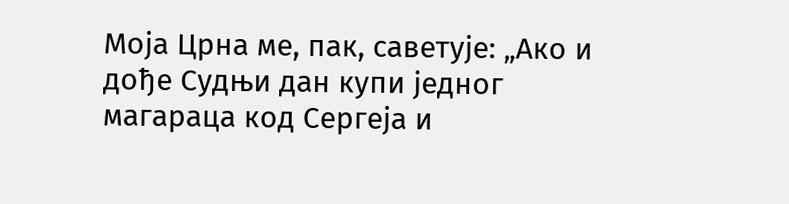Моја Црна ме, пак, саветује: „Ако и дође Судњи дан купи једног магараца код Сергеја и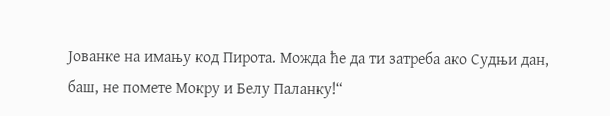Јованке на имању код Пирота. Можда ће да ти затреба ако Судњи дан, баш, не помете Мокру и Белу Паланку!“